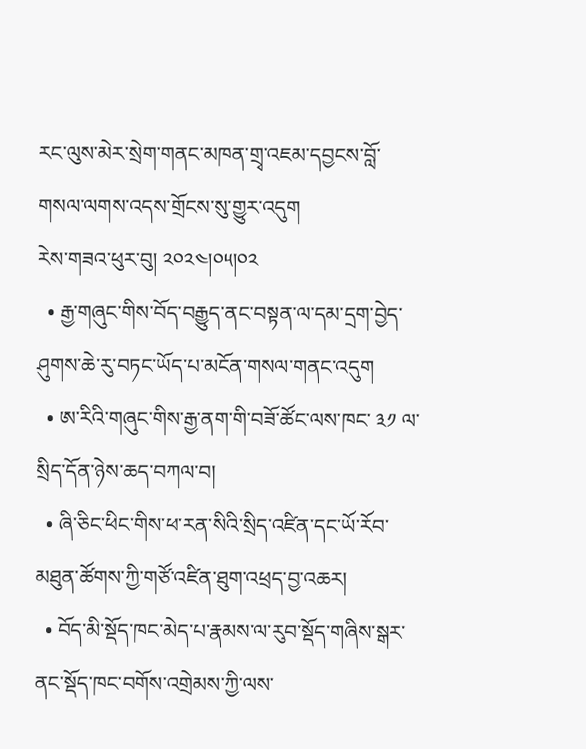རང་ལུས་མེར་སྲེག་གནང་མཁན་གྲྭ་འཇམ་དབྱངས་བློ་གསལ་ལགས་འདས་གྲོངས་སུ་གྱུར་འདུག
རེས་གཟའ་ཕུར་བུ། ༢༠༢༤།༠༥།༠༢
  • རྒྱ་གཞུང་གིས་བོད་བརྒྱུད་ནང་བསྟན་ལ་དམ་དྲག་བྱེད་ཤུགས་ཆེ་རུ་བཏང་ཡོད་པ་མངོན་གསལ་གནང་འདུག
  • ཨ་རིའི་གཞུང་གིས་རྒྱ་ནག་གི་བཟོ་ཚོང་ལས་ཁང་ ༣༡ ལ་སྲིད་དོན་ཉེས་ཆད་བཀལ་བ།
  • ཞི་ཅིང་ཕིང་གིས་ཕ་རན་སིའི་སྲིད་འཛིན་དང་ཡོ་རོབ་མཐུན་ཚོགས་ཀྱི་གཙོ་འཛིན་ཐུག་འཕྲད་བྱ་འཆར།
  • བོད་མི་སྡོད་ཁང་མེད་པ་རྣམས་ལ་རུབ་སྡོད་གཞིས་སྒར་ནང་སྡོད་ཁང་བགོས་འགྲེམས་ཀྱི་ལས་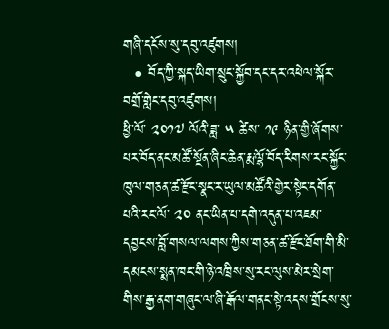གཞི་དངོས་སུ་དབུ་འཛུགས།
  • བོད་ཀྱི་སྐད་ཡིག་སྲུང་སྐྱོབ་དང་དར་འཕེལ་སྐོར་བགྲོ་གླེང་དབུ་འཛུགས།
ཕྱི་ལོ་ ༢༠༡༧ ལོའི་ཟླ་ ༥ ཚེས་ ༡༩ ཉིན་གྱི་ཞོགས་པར་བོད་ནང་མཚོ་སྔོན་ཞིང་ཆེན་རྨ་ལྷོ་བོད་རིགས་རང་སྐྱོང་ཁུལ་གཅན་ཚ་རྫོང་སྣང་ར་ཡུལ་མཚོའི་གྱེར་སྟེང་དགོན་པའི་རང་ལོ་ ༢༠ ནང་ཡིན་པ་དགེ་འདུན་པ་འཇམ་དབྱངས་བློ་གསལ་ལགས་ཀྱིས་གཅན་ཚ་རྫོང་ཐོག་གི་མི་དམངས་སྨན་ཁང་གི་ཉེ་འཁྲིས་སུ་རང་ལུས་མེར་སྲེག་གིས་རྒྱ་ནག་གཞུང་ལ་ཞི་རྒོལ་གནང་སྟེ་འདས་གྲོངས་སུ་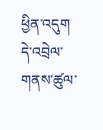ཕྱིན་འདུག དེ་འབྲེལ་གནས་ཚུལ་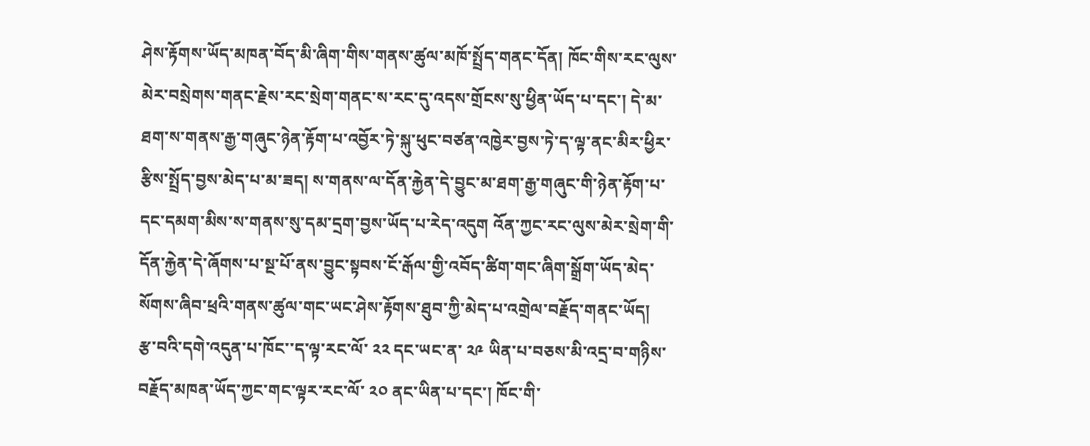ཤེས་རྟོགས་ཡོད་མཁན་བོད་མི་ཞིག་གིས་གནས་ཚུལ་མཁོ་སྤྲོད་གནང་དོན། ཁོང་གིས་རང་ལུས་མེར་བསྲེགས་གནང་རྗེས་རང་སྲེག་གནང་ས་རང་དུ་འདས་གྲོངས་སུ་ཕྱིན་ཡོད་པ་དང་། དེ་མ་ཐག་ས་གནས་རྒྱ་གཞུང་ཉེན་རྟོག་པ་འབྱོར་ཏེ་སྐུ་ཕུང་བཙན་འཁྱེར་བྱས་ཏེ་ད་ལྟ་ནང་མིར་ཕྱིར་རྩིས་སྤྲོད་བྱས་མེད་པ་མ་ཟད། ས་གནས་ལ་དོན་རྐྱེན་དེ་བྱུང་མ་ཐག་རྒྱ་གཞུང་གི་ཉེན་རྟོག་པ་དང་དམག་མིས་ས་གནས་སུ་དམ་དྲག་བྱས་ཡོད་པ་རེད་འདུག འོན་ཀྱང་རང་ལུས་མེར་སྲེག་གི་དོན་རྐྱེན་དེ་ཞོགས་པ་སྔ་པོ་ནས་བྱུང་སྟབས་ངོ་རྒོལ་གྱི་འབོད་ཚིག་གང་ཞིག་སྒྲོག་ཡོད་མེད་སོགས་ཞིབ་ཕྲའི་གནས་ཚུལ་གང་ཡང་ཤེས་རྟོགས་ཐུབ་ཀྱི་མེད་པ་འགྲེལ་བརྗོད་གནང་ཡོད།
རྩ་བའི་དགེ་འདུན་པ་ཁོང་་ད་ལྟ་རང་ལོ་ ༢༢ དང་ཡང་ན་ ༢༩ ཡིན་པ་བཅས་མི་འདྲ་བ་གཉིས་བརྗོད་མཁན་ཡོད་ཀྱང་གང་ལྟར་རང་ལོ་ ༢༠ ནང་ཡིན་པ་དང་། ཁོང་གི་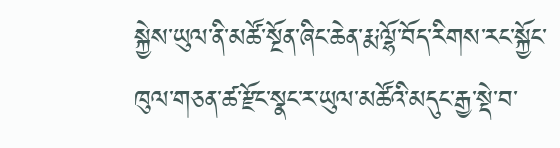སྐྱེས་ཡུལ་ནི་མཚོ་སྔོན་ཞིང་ཆེན་རྨ་ལྷོ་བོད་རིགས་རང་སྐྱོང་ཁུལ་གཅན་ཚ་རྫོང་སྣང་ར་ཡུལ་མཚོའི་མདུང་རྒྱ་སྡེ་བ་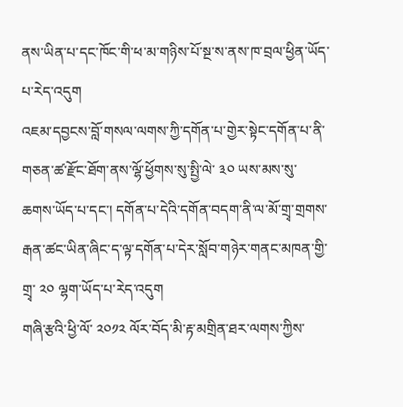ནས་ཡིན་པ་དང་ཁོང་གི་ཕ་མ་གཉིས་པོ་སྔ་ས་ནས་ཁ་བྲལ་ཕྱིན་ཡོད་པ་རེད་འདུག
འཇམ་དབྱངས་བློ་གསལ་ལགས་ཀྱི་དགོན་པ་གྱེར་སྟེང་དགོན་པ་ནི་གཅན་ཚ་རྫོང་ཐོག་ནས་ལྷོ་ཕྱོགས་སུ་སྤྱི་ལེ་ ༣༠ ཡས་མས་སུ་ཆགས་ཡོད་པ་དང་། དགོན་པ་དེའི་དགོན་བདག་ནི་ལ་མོ་གྲྭ་གྲགས་རྒན་ཚང་ཡིན་ཞིང་ད་ལྟ་དགོན་པ་དེར་སློབ་གཉེར་གནང་མཁན་གྱི་གྲྭ་ ༢༠ ལྷག་ཡོད་པ་རེད་འདུག
གཞི་རྩའི་ཕྱི་ལོ་ ༢༠༡༢ ལོར་བོད་མི་རྟ་མགྲིན་ཐར་ལགས་ཀྱིས་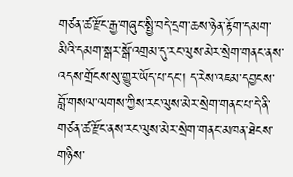གཙན་ཚ་རྫོང་རྒྱ་གཞུང་སྤྱི་བདེ་དྲག་ཆས་ཉེན་རྟོག་དམག་མིའི་དམག་སྒར་སྒོ་འགྲམ་དུ་རང་ལུས་མེར་སྲེག་གནང་ནས་འདས་གྲོངས་སུ་གྱུར་ཡོད་པ་དང་། ད་རེས་འཇམ་དབྱངས་བློ་གསལ་ལགས་ཀྱིས་རང་ལུས་མེར་སྲེག་གནང་པ་དེ་ནི་གཙན་ཚ་རྫོང་ནས་རང་ལུས་མེར་སྲེག་གནང་མཁན་ཐེངས་གཉིས་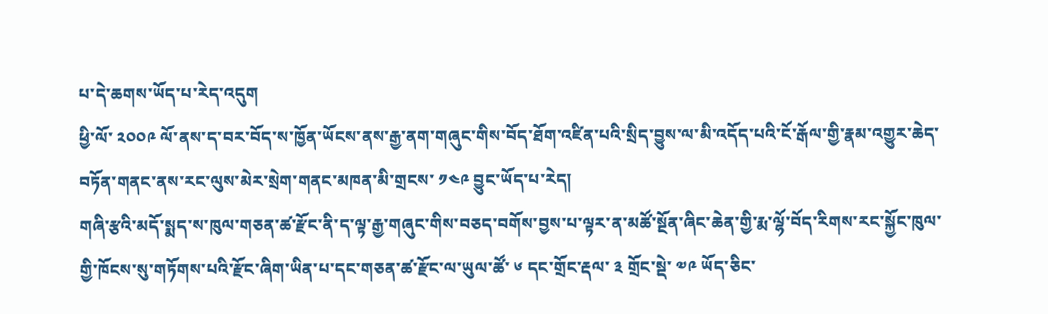པ་དེ་ཆགས་ཡོད་པ་རེད་འདུག
ཕྱི་ལོ་ ༢༠༠༩ ལོ་ནས་ད་བར་བོད་ས་ཁྱོན་ཡོངས་ནས་རྒྱ་ནག་གཞུང་གིས་བོད་ཐོག་འཛིན་པའི་སྲིད་བྱུས་ལ་མི་འདོད་པའི་ངོ་རྒོལ་གྱི་རྣམ་འགྱུར་ཆེད་བཏོན་གནང་ནས་རང་ལུས་མེར་སྲེག་གནང་མཁན་མི་གྲངས་ ༡༤༩ བྱུང་ཡོད་པ་རེད།
གཞི་རྩའི་མདོ་སྨད་ས་ཁུལ་གཅན་ཚ་རྫོང་ནི་ད་ལྟ་རྒྱ་གཞུང་གིས་བཅད་བགོས་བྱས་པ་ལྟར་ན་མཚོ་སྔོན་ཞིང་ཆེན་གྱི་རྨ་ལྷོ་བོད་རིགས་རང་སྐྱོང་ཁུལ་གྱི་ཁོངས་སུ་གཏོགས་པའི་རྫོང་ཞིག་ཡིན་པ་དང་གཅན་ཚ་རྫོང་ལ་ཡུལ་ཚོ་ ༦ དང་གྲོང་རྡལ་ ༣ གྲོང་སྡེ་ ༧༩ ཡོད་ཅིང་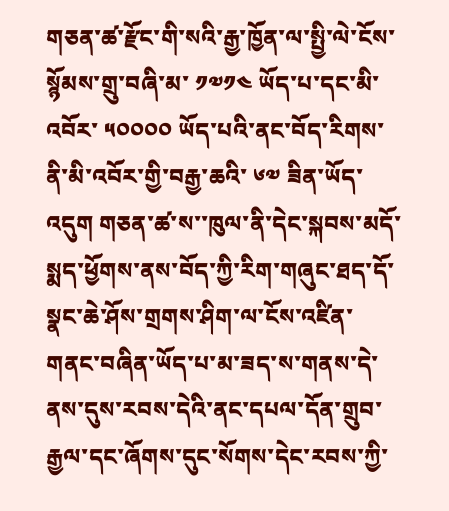གཅན་ཚ་རྫོང་གི་སའི་རྒྱ་ཁྱོན་ལ་སྤྱི་ལེ་ངོས་སྙོམས་གྲུ་བཞི་མ་ ༡༧༡༤ ཡོད་པ་དང་མི་འབོར་ ༥༠༠༠༠ ཡོད་པའི་ནང་བོད་རིགས་ནི་མི་འབོར་གྱི་བརྒྱ་ཆའི་ ༦༧ ཟིན་ཡོད་འདུག གཅན་ཚ་ས་་ཁུལ་ནི་དེང་སྐབས་མདོ་སྨད་ཕྱོགས་ནས་བོད་ཀྱི་རིག་གཞུང་ཐད་དོ་སྣང་ཆེ་ཤོས་གྲགས་ཤིག་ལ་ངོས་འཛིན་གནང་བཞིན་ཡོད་པ་མ་ཟད་ས་གནས་དེ་ནས་དུས་རབས་དེའི་ནང་དཔལ་དོན་གྲུབ་རྒྱལ་དང་ཞོགས་དུང་སོགས་དེང་རབས་ཀྱི་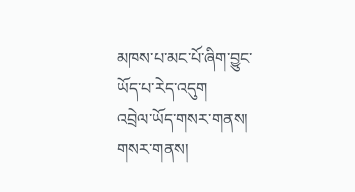མཁས་པ་མང་པོ་ཞིག་བྱུང་ཡོད་པ་རེད་འདུག
འབྲེལ་ཡོད་གསར་གནས།
གསར་གནས།